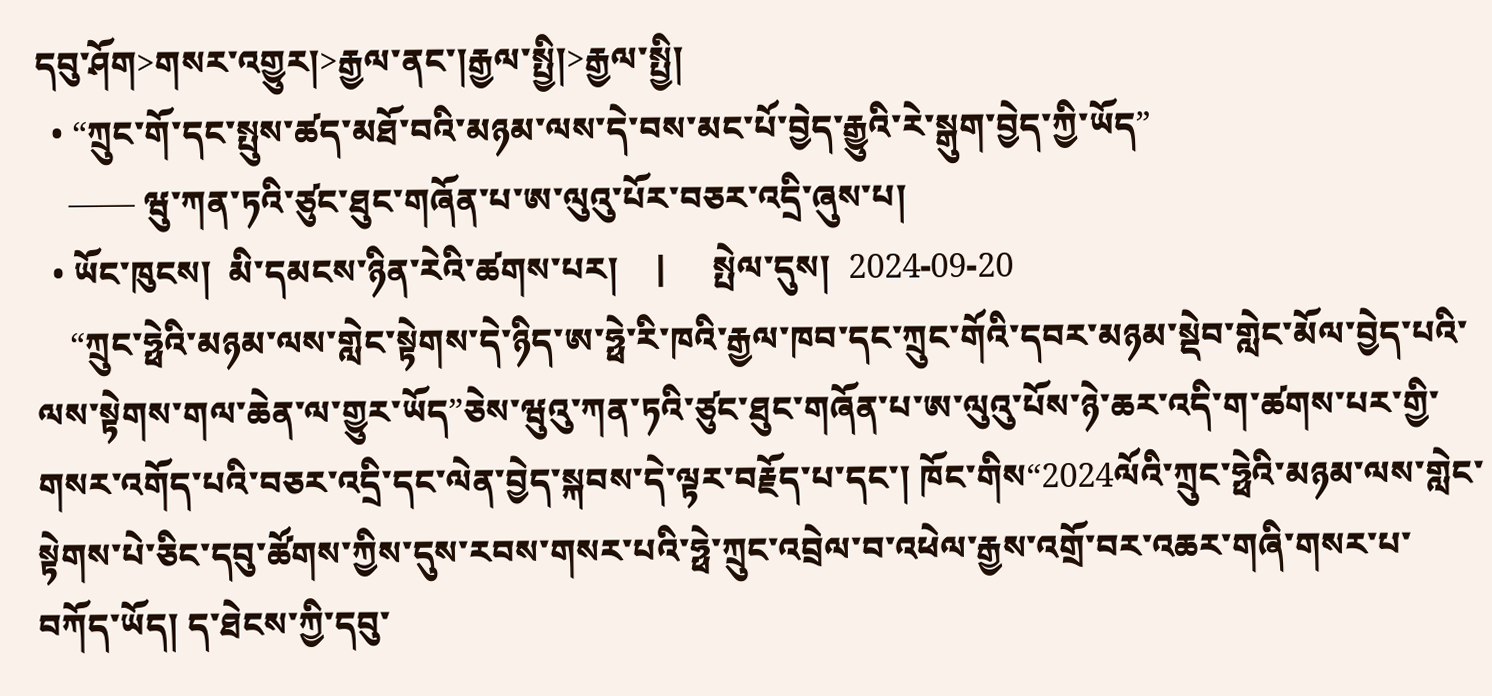དབུ་ཤོག>གསར་འགྱུར།>རྒྱལ་ནང་།རྒྱལ་སྤྱི།>རྒྱལ་སྤྱི།
  • “ཀྲུང་གོ་དང་སྤུས་ཚད་མཐོ་བའི་མཉམ་ལས་དེ་བས་མང་པོ་བྱེད་རྒྱུའི་རེ་སྒུག་བྱེད་ཀྱི་ཡོད”
    —— ཝུ་ཀན་ཏའི་ཙུང་ཐུང་གཞོན་པ་ཨ་ལུའུ་པོར་བཅར་འདྲི་ཞུས་པ།
  • ཡོང་ཁུངས།  མི་དམངས་ཉིན་རེའི་ཚགས་པར།    |     སྤེལ་དུས།  2024-09-20
    “ཀྲུང་ཧྥེའི་མཉམ་ལས་གླེང་སྟེགས་དེ་ཉིད་ཨ་ཧྥེ་རི་ཁའི་རྒྱལ་ཁབ་དང་ཀྲུང་གོའི་དབར་མཉམ་སྡེབ་གླེང་མོལ་བྱེད་པའི་ལས་སྟེགས་གལ་ཆེན་ལ་གྱུར་ཡོད”ཅེས་ཝུའུ་ཀན་ཏའི་ཙུང་ཐུང་གཞོན་པ་ཨ་ལུའུ་པོས་ཉེ་ཆར་འདི་ག་ཚགས་པར་གྱི་གསར་འགོད་པའི་བཅར་འདྲི་དང་ལེན་བྱེད་སྐབས་དེ་ལྟར་བརྗོད་པ་དང་། ཁོང་གིས“2024ལོའི་ཀྲུང་ཧྥེའི་མཉམ་ལས་གླེང་སྟེགས་པེ་ཅིང་དབུ་ཚོགས་ཀྱིས་དུས་རབས་གསར་པའི་ཧྥེ་ཀྲུང་འབྲེལ་བ་འཕེལ་རྒྱས་འགྲོ་བར་འཆར་གཞི་གསར་པ་བཀོད་ཡོད། ད་ཐེངས་ཀྱི་དབུ་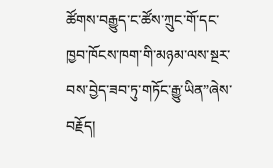ཚོགས་བརྒྱུད་ང་ཚོས་ཀྲུང་གོ་དང་ཁྱབ་ཁོངས་ཁག་གི་མཉམ་ལས་སྔར་བས་བྱེད་ཟབ་ཏུ་གཏོང་རྒྱུ་ཡིན”ཞེས་བརྗོད།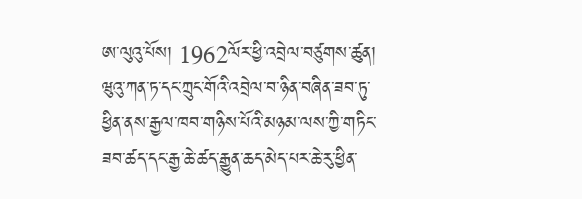ཨ་ལུའུ་པོས། 1962ལོར་ཕྱི་འབྲེལ་བཙུགས་ཚུན། ཝུའུ་ཀན་ཏ་དང་ཀྲུང་གོའི་འབྲེལ་བ་ཉིན་བཞིན་ཟབ་ཏུ་ཕྱིན་ནས་རྒྱལ་ཁབ་གཉིས་པོའི་མཉམ་ལས་ཀྱི་གཏིང་ཟབ་ཚད་དང་རྒྱ་ཆེ་ཚད་རྒྱུན་ཆད་མེད་པར་ཆེ་རུ་ཕྱིན་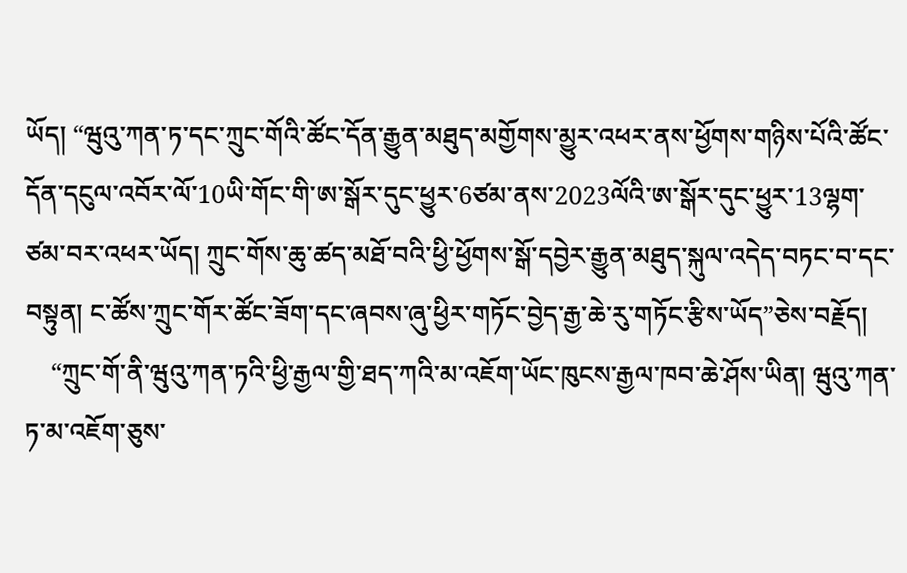ཡོད། “ཝུའུ་ཀན་ཏ་དང་ཀྲུང་གོའི་ཚོང་དོན་རྒྱུན་མཐུད་མགྱོགས་མྱུར་འཕར་ནས་ཕྱོགས་གཉིས་པོའི་ཚོང་དོན་དངུལ་འབོར་ལོ་10ཡི་གོང་གི་ཨ་སྒོར་དུང་ཕྱུར་6ཙམ་ནས་2023ལོའི་ཨ་སྒོར་དུང་ཕྱུར་13ལྷག་ཙམ་བར་འཕར་ཡོད། ཀྲུང་གོས་ཆུ་ཚད་མཐོ་བའི་ཕྱི་ཕྱོགས་སྒོ་དབྱེར་རྒྱུན་མཐུད་སྐུལ་འདེད་བཏང་བ་དང་བསྟུན། ང་ཚོས་ཀྲུང་གོར་ཚོང་ཟོག་དང་ཞབས་ཞུ་ཕྱིར་གཏོང་བྱེད་རྒྱ་ཆེ་རུ་གཏོང་རྩིས་ཡོད”ཅེས་བརྗོད།
    “ཀྲུང་གོ་ནི་ཝུའུ་ཀན་ཏའི་ཕྱི་རྒྱལ་གྱི་ཐད་ཀའི་མ་འཇོག་ཡོང་ཁུངས་རྒྱལ་ཁབ་ཆེ་ཤོས་ཡིན། ཝུའུ་ཀན་ཏ་མ་འཇོག་ཅུས་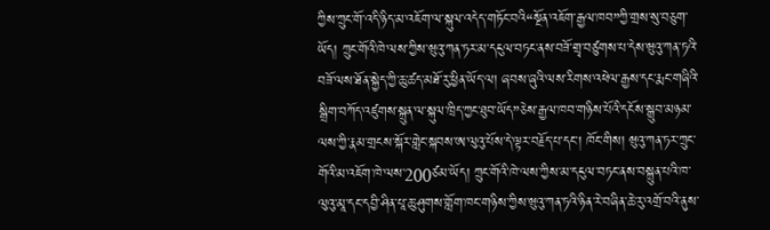ཀྱིས་ཀྲུང་གོ་འདི་ཉིད་མ་འཇོག་ལ་སྐུལ་འདེད་གཏོང་བའི“སྔོན་འཇོག་རྒྱལ་ཁབ”ཀྱི་གྲས་སུ་བཅུག་ཡོད། ཀྲུང་གོའི་ཁེ་ལས་ཀྱིས་ཝུའུ་ཀན་ཏར་མ་དངུལ་བཏང་ནས་བཟོ་གྲྭ་བཙུགས་པ་དེས་ཝུའུ་ཀན་ཏའི་བཟོ་ལས་ཐོན་སྐྱེད་ཀྱི་ཆུ་ཚད་མཐོ་རུ་ཕྱིན་ཡོད་ལ། ཞབས་ཞུའི་ལས་རིགས་འཕེལ་རྒྱས་དང་རྨང་གཞིའི་སྒྲིག་བཀོད་འཛུགས་སྐྲུན་ལ་སྐུལ་ཁྲིད་ཀྱང་ཐུབ་ཡོད”ཅེས་རྒྱལ་ཁབ་གཉིས་པོའི་དངོས་སྒྲུབ་མཉམ་ལས་ཀྱི་རྣམ་གྲངས་སྐོར་གླེང་སྐབས་ཨ་ལུའུ་པོས་དེ་ལྟར་བརྗོད་པ་དང་། ཁོང་གིས། ཝུའུ་ཀན་ཏར་ཀྲུང་གོའི་མ་འཇོག་ཁེ་ལས་200ཙམ་ཡོད། ཀྲུང་གོའི་ཁེ་ལས་ཀྱིས་མ་དངུལ་བཏང་ནས་བསྐྲུན་པའི་ཁ་ལུའུ་མཱ་དང་དབྱི་ཤིན་པཱ་ཆུ་ཤུགས་གློག་ཁང་གཉིས་ཀྱིས་ཝུའུ་ཀན་ཏའི་ཉིན་རེ་བཞིན་ཆེ་རུ་འགྲོ་བའི་ནུས་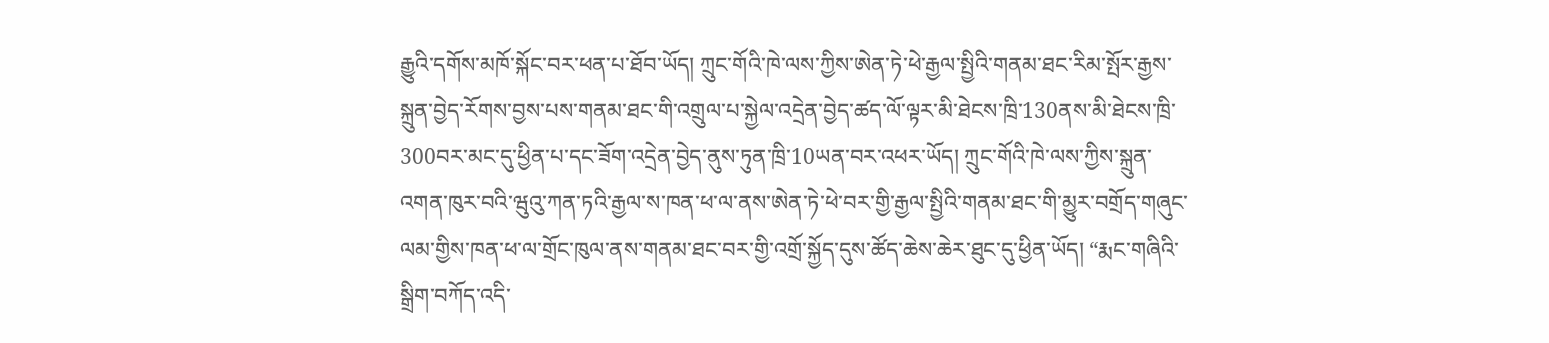རྒྱུའི་དགོས་མཁོ་སྐོང་བར་ཕན་པ་ཐོབ་ཡོད། ཀྲུང་གོའི་ཁེ་ལས་ཀྱིས་ཨེན་ཏེ་ཕེ་རྒྱལ་སྤྱིའི་གནམ་ཐང་རིམ་སྤོར་རྒྱས་སྐྲུན་བྱེད་རོགས་བྱས་པས་གནམ་ཐང་གི་འགྲུལ་པ་སྐྱེལ་འདྲེན་བྱེད་ཚད་ལོ་ལྟར་མི་ཐེངས་ཁྲི་130ནས་མི་ཐེངས་ཁྲི་300བར་མང་དུ་ཕྱིན་པ་དང་ཟོག་འདྲེན་བྱེད་ནུས་ཏུན་ཁྲི་10ཡན་བར་འཕར་ཡོད། ཀྲུང་གོའི་ཁེ་ལས་ཀྱིས་སྐྲུན་འགན་ཁུར་བའི་ཝུའུ་ཀན་ཏའི་རྒྱལ་ས་ཁན་ཕ་ལ་ནས་ཨེན་ཏེ་ཕེ་བར་གྱི་རྒྱལ་སྤྱིའི་གནམ་ཐང་གི་མྱུར་བགྲོད་གཞུང་ལམ་གྱིས་ཁན་ཕ་ལ་གྲོང་ཁུལ་ནས་གནམ་ཐང་བར་གྱི་འགྲོ་སྐྱོད་དུས་ཚོད་ཆེས་ཆེར་ཐུང་དུ་ཕྱིན་ཡོད། “རྨང་གཞིའི་སྒྲིག་བཀོད་འདི་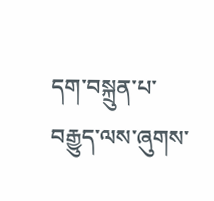དག་བསྐྲུན་པ་བརྒྱུད་ལས་ཞུགས་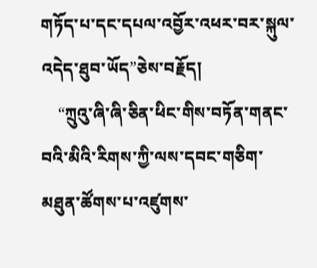གཏོད་པ་དང་དཔལ་འབྱོར་འཕར་བར་སྐུལ་འདེད་ཐུབ་ཡོད”ཅེས་བརྗོད།
    “ཀྲུའུ་ཞི་ཞི་ཅིན་ཕིང་གིས་བཏོན་གནང་བའི་མིའི་རིགས་ཀྱི་ལས་དབང་གཅིག་མཐུན་ཚོགས་པ་འཛུགས་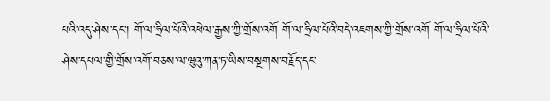པའི་འདུ་ཤེས་དང་། གོ་ལ་ཧྲིལ་པོའི་འཕེལ་རྒྱས་ཀྱི་གྲོས་འགོ གོ་ལ་ཧྲིལ་པོའི་བདེ་འཇགས་ཀྱི་གྲོས་འགོ གོ་ལ་ཧྲིལ་པོའི་ཤེས་དཔལ་གྱི་གྲོས་འགོ་བཅས་ལ་ཝུའུ་ཀན་ཏ་ཡིས་བསྔགས་བརྗོད་དང་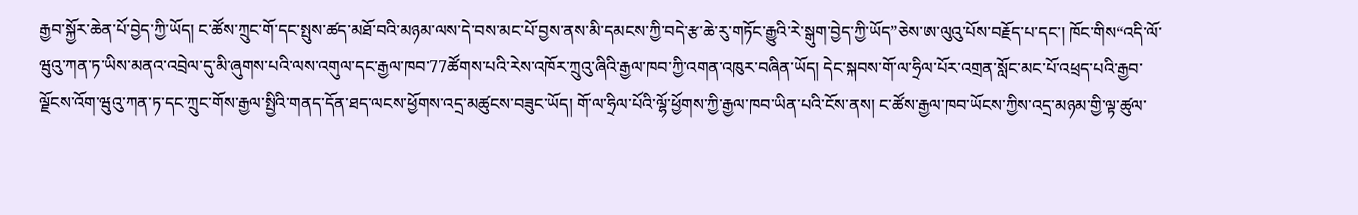རྒྱབ་སྐྱོར་ཆེན་པོ་བྱེད་ཀྱི་ཡོད། ང་ཚོས་ཀྲུང་གོ་དང་སྤུས་ཚད་མཐོ་བའི་མཉམ་ལས་དེ་བས་མང་པོ་བྱས་ནས་མི་དམངས་ཀྱི་བདེ་རྩ་ཆེ་རུ་གཏོང་རྒྱུའི་རེ་སྒུག་བྱེད་ཀྱི་ཡོད”ཅེས་ཨ་ལུའུ་པོས་བརྗོད་པ་དང་། ཁོང་གིས“འདི་ལོ་ཝུའུ་ཀན་ཏ་ཡིས་མནའ་འབྲེལ་དུ་མི་ཞུགས་པའི་ལས་འགུལ་དང་རྒྱལ་ཁབ་77ཚོགས་པའི་རེས་འཁོར་ཀྲུའུ་ཞིའི་རྒྱལ་ཁབ་ཀྱི་འགན་འཁུར་བཞིན་ཡོད། དེང་སྐབས་གོ་ལ་ཧྲིལ་པོར་འགྲན་སློང་མང་པོ་འཕྲད་པའི་རྒྱབ་ལྗོངས་འོག་ཝུའུ་ཀན་ཏ་དང་ཀྲུང་གོས་རྒྱལ་སྤྱིའི་གནད་དོན་ཐད་ལངས་ཕྱོགས་འདྲ་མཚུངས་བཟུང་ཡོད། གོ་ལ་ཧྲིལ་པོའི་ལྷོ་ཕྱོགས་ཀྱི་རྒྱལ་ཁབ་ཡིན་པའི་ངོས་ནས། ང་ཚོས་རྒྱལ་ཁབ་ཡོངས་ཀྱིས་འདྲ་མཉམ་གྱི་ལྟ་ཚུལ་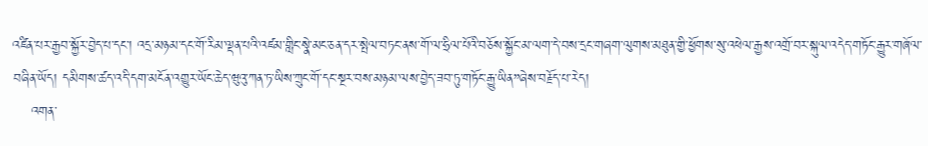འཛིན་པར་རྒྱབ་སྐྱོར་བྱེད་པ་དང་། འདྲ་མཉམ་དང་གོ་རིམ་ལྡན་པའི་འཛམ་གླིང་སྣེ་མང་ཅན་དར་སྤེལ་བཏང་ནས་གོ་ལ་ཧྲིལ་པོའི་བཅོས་སྐྱོང་མ་ལག་དེ་བས་དྲང་གཞག་ལུགས་མཐུན་གྱི་ཕྱོགས་སུ་འཕེལ་རྒྱས་འགྲོ་བར་སྐུལ་འདེད་གཏོང་རྒྱུར་གཞོལ་བཞིན་ཡོད། དམིགས་ཚད་འདི་དག་མངོན་འགྱུར་ཡོང་ཆེད་ཝུའུ་ཀན་ཏ་ཡིས་ཀྲུང་གོ་དང་སྔར་བས་མཉམ་ལས་བྱེད་ཟབ་ཏུ་གཏོང་རྒྱུ་ཡིན”ཞེས་བརྗོད་པ་རེད།
    འགན་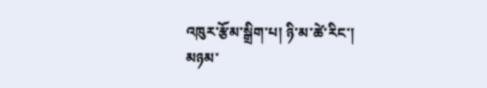འཁུར་རྩོམ་སྒྲིག་པ། ཉི་མ་ཚེ་རིང་།
མཉམ་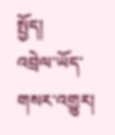སྤྱོད།
འབྲེལ་ཡོད་གསར་འགྱུར།